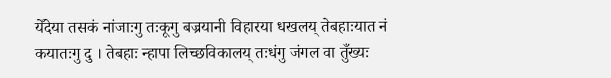येँदेया तसकं नांजाःगु तःकूगु बज्रयानी विहारया धखलय् तेबहाःयात नं कयातःगु दु । तेबहाः न्हापा लिच्छविकालय् तःधंगु जंगल वा तुँख्यः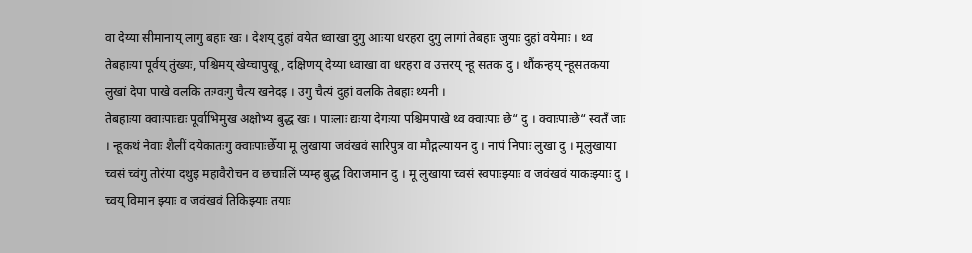वा देय्या सीमानाय् लागु बहाः खः । देशय् दुहां वयेत ध्वाखा दुगु आःया धरहरा दुगु लागां तेबहाः जुयाः दुहां वयेमाः । थ्व तेबहाःया पूर्वय् तुंख्यः, पश्चिमय् खेय्चापुखू, दक्षिणय् देय्या ध्वाखा वा धरहरा व उत्तरय् न्हू सतक दु । थौंकन्हय् न्हूसतकया लुखां देपा पाखे वलकि तःग्वःगु चैत्य खनेदइ । उगु चैत्यं दुहां वलकि तेबहाः थ्यनी ।
तेबहाःया क्वाःपाःद्यः पूर्वाभिमुख अक्षोभ्य बुद्ध खः । पाःलाः द्यःया देगःया पश्चिमपाखे थ्व क्वाःपाः छे“ दु । क्वाःपाःछे“ स्वतँ जाः । न्हूकथं नेवाः शैलीं दयेकातःगु क्वाःपाःछेँया मू लुखाया जवंखवं सारिपुत्र वा मौद्गल्यायन दु । नापं निपाः लुखा दु । मूलुखाया च्वसं च्वंगु तोरंया दथुइ महावैरोचन व छचाःलिं प्यम्ह बुद्ध विराजमान दु । मू लुखाया च्वसं स्वपाःझ्याः व जवंखवं याकःझ्याः दु । च्वय् विमान झ्याः व जवंखवं तिकिझ्याः तयाः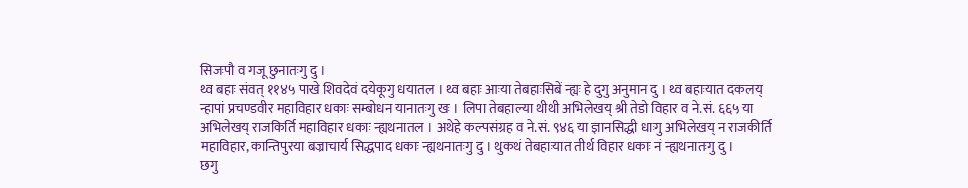सिजःपौ व गजू छुनातःगु दु ।
थ्व बहाः संवत् ११४५ पाखे शिवदेवं दयेकूगु धयातल । थ्व बहाः आःया तेबहाःसिबें न्ह्यः हे दुगु अनुमान दु । थ्व बहाःयात दकलय् न्हापां प्रचण्डवीर महाविहार धकाः सम्बोधन यानातःगु खः । लिपा तेबहाल्या थीथी अभिलेखय् श्री तेडो विहार व ने.सं. ६६५ या अभिलेखय् राजकिर्ति महाविहार धकाः न्ह्यथनातल । अथेहे कल्पसंग्रह व ने.सं. ९४६ या ज्ञानसिद्धी धाःगु अभिलेखय् न राजकीर्ति महाविहार, कान्तिपुरया बज्राचार्य सिद्धपाद धकाः न्ह्यथनातःगु दु । थुकथं तेबहाःयात तीर्थ विहार धकाः नं न्ह्यथनातःगु दु ।
छगु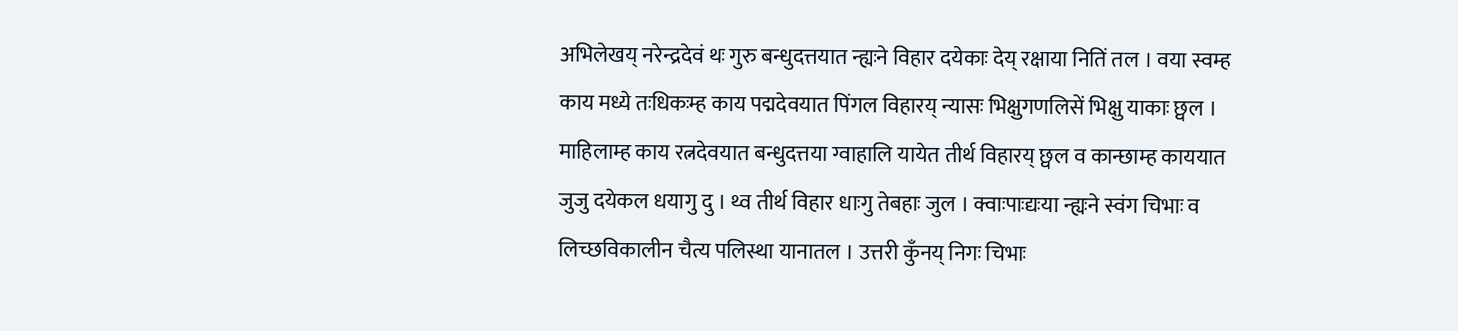अभिलेखय् नरेन्द्रदेवं थः गुरु बन्धुदत्तयात न्ह्यःने विहार दयेकाः देय् रक्षाया नितिं तल । वया स्वम्ह काय मध्ये तःधिकःम्ह काय पद्मदेवयात पिंगल विहारय् न्यासः भिक्षुगणलिसें भिक्षु याकाः छ्वल । माहिलाम्ह काय रत्नदेवयात बन्धुदत्तया ग्वाहालि यायेत तीर्थ विहारय् छ्वल व कान्छाम्ह काययात जुजु दयेकल धयागु दु । थ्व तीर्थ विहार धाःगु तेबहाः जुल । क्वाःपाःद्यःया न्ह्यःने स्वंग चिभाः व लिच्छविकालीन चैत्य पलिस्था यानातल । उत्तरी कुँनय् निगः चिभाः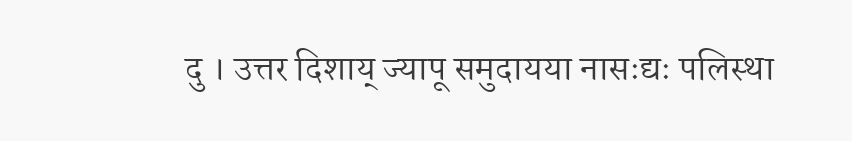दु । उत्तर दिशाय् ज्यापू समुदायया नासःद्यः पलिस्था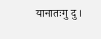यानातःगु दु ।